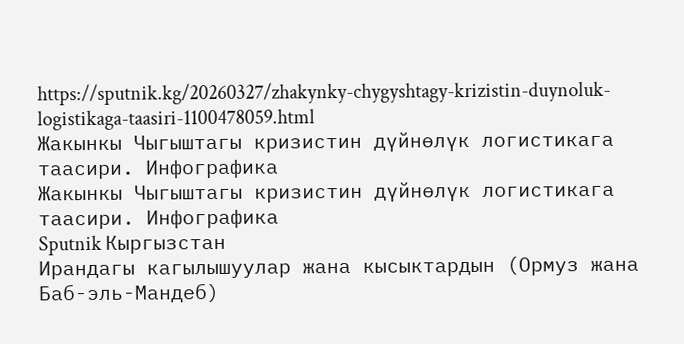https://sputnik.kg/20260327/zhakynky-chygyshtagy-krizistin-duynoluk-logistikaga-taasiri-1100478059.html
Жакынкы Чыгыштагы кризистин дүйнөлүк логистикага таасири. Инфографика
Жакынкы Чыгыштагы кризистин дүйнөлүк логистикага таасири. Инфографика
Sputnik Кыргызстан
Ирандагы кагылышуулар жана кысыктардын (Ормуз жана Баб-эль-Мандеб)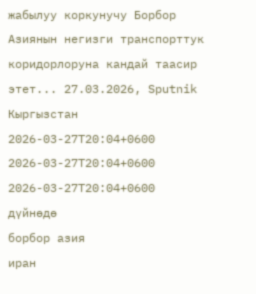жабылуу коркунучу Борбор Азиянын негизги транспорттук коридорлоруна кандай таасир этет... 27.03.2026, Sputnik Кыргызстан
2026-03-27T20:04+0600
2026-03-27T20:04+0600
2026-03-27T20:04+0600
дүйнөдө
борбор азия
иран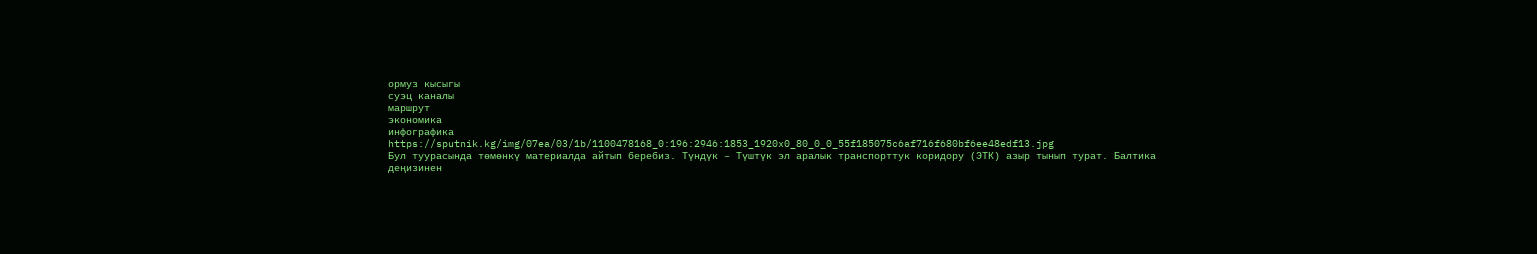ормуз кысыгы
суэц каналы
маршрут
экономика
инфографика
https://sputnik.kg/img/07ea/03/1b/1100478168_0:196:2946:1853_1920x0_80_0_0_55f185075c6af716f680bf6ee48edf13.jpg
Бул туурасында төмөнкү материалда айтып беребиз. Түндүк – Түштүк эл аралык транспорттук коридору (ЭТК) азыр тынып турат. Балтика деңизинен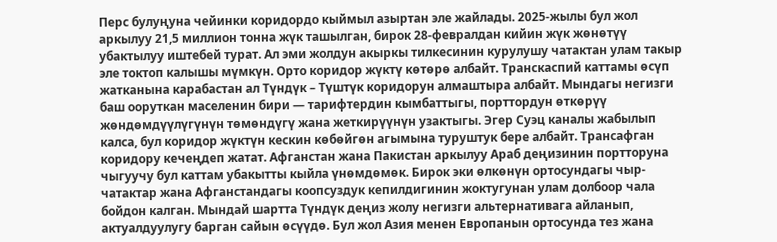Перс булуңуна чейинки коридордо кыймыл азыртан эле жайлады. 2025-жылы бул жол аркылуу 21,5 миллион тонна жүк ташылган, бирок 28-февралдан кийин жүк жөнөтүү убактылуу иштебей турат. Ал эми жолдун акыркы тилкесинин курулушу чатактан улам такыр эле токтоп калышы мүмкүн. Орто коридор жүктү көтөрө албайт. Транскаспий каттамы өсүп жатканына карабастан ал Түндүк – Түштүк коридорун алмаштыра албайт. Мындагы негизги баш ооруткан маселенин бири — тарифтердин кымбаттыгы, порттордун өткөрүү жөндөмдүүлүгүнүн төмөндүгү жана жеткирүүнүн узактыгы. Эгер Суэц каналы жабылып калса, бул коридор жүктүн кескин көбөйгөн агымына туруштук бере албайт. Трансафган коридору кечеңдеп жатат. Афганстан жана Пакистан аркылуу Араб деңизинин портторуна чыгуучу бул каттам убакытты кыйла үнөмдөмөк. Бирок эки өлкөнүн ортосундагы чыр-чатактар жана Афганстандагы коопсуздук кепилдигинин жоктугунан улам долбоор чала бойдон калган. Мындай шартта Түндүк деңиз жолу негизги альтернативага айланып, актуалдуулугу барган сайын өсүүдө. Бул жол Азия менен Европанын ортосунда тез жана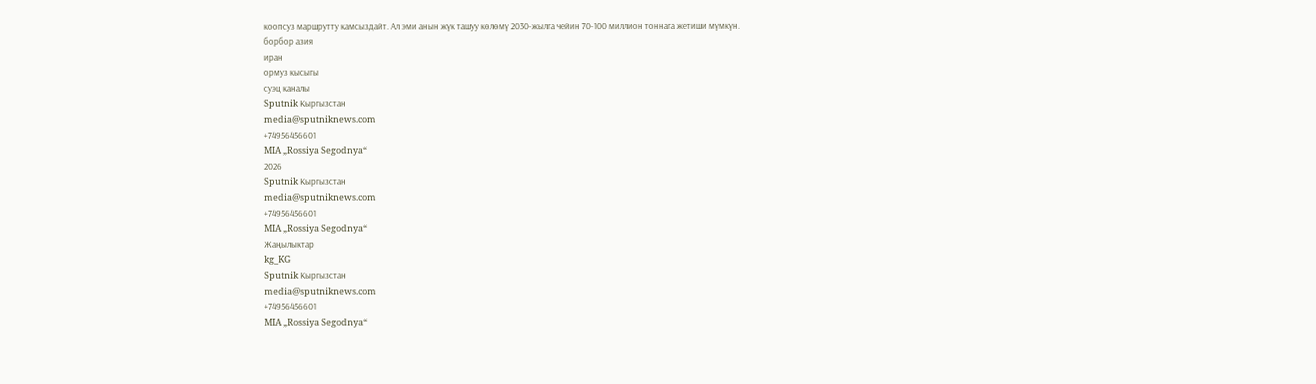коопсуз маршрутту камсыздайт. Ал эми анын жүк ташуу көлөмү 2030-жылга чейин 70-100 миллион тоннага жетиши мүмкүн.
борбор азия
иран
ормуз кысыгы
суэц каналы
Sputnik Кыргызстан
media@sputniknews.com
+74956456601
MIA „Rossiya Segodnya“
2026
Sputnik Кыргызстан
media@sputniknews.com
+74956456601
MIA „Rossiya Segodnya“
Жаңылыктар
kg_KG
Sputnik Кыргызстан
media@sputniknews.com
+74956456601
MIA „Rossiya Segodnya“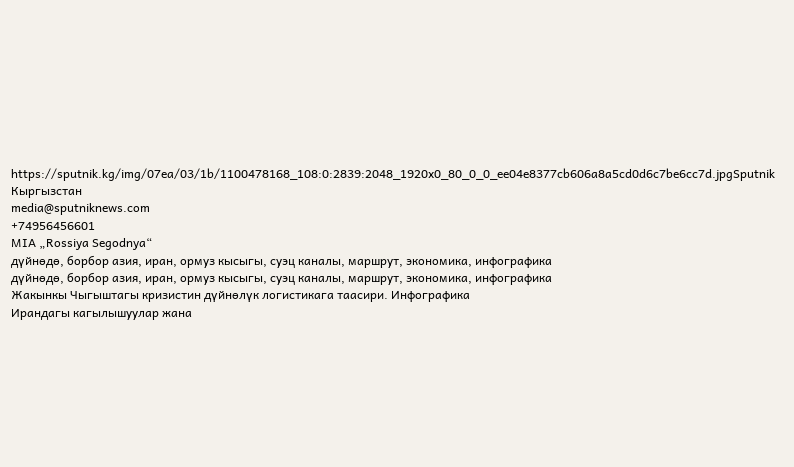https://sputnik.kg/img/07ea/03/1b/1100478168_108:0:2839:2048_1920x0_80_0_0_ee04e8377cb606a8a5cd0d6c7be6cc7d.jpgSputnik Кыргызстан
media@sputniknews.com
+74956456601
MIA „Rossiya Segodnya“
дүйнөдө, борбор азия, иран, ормуз кысыгы, суэц каналы, маршрут, экономика, инфографика
дүйнөдө, борбор азия, иран, ормуз кысыгы, суэц каналы, маршрут, экономика, инфографика
Жакынкы Чыгыштагы кризистин дүйнөлүк логистикага таасири. Инфографика
Ирандагы кагылышуулар жана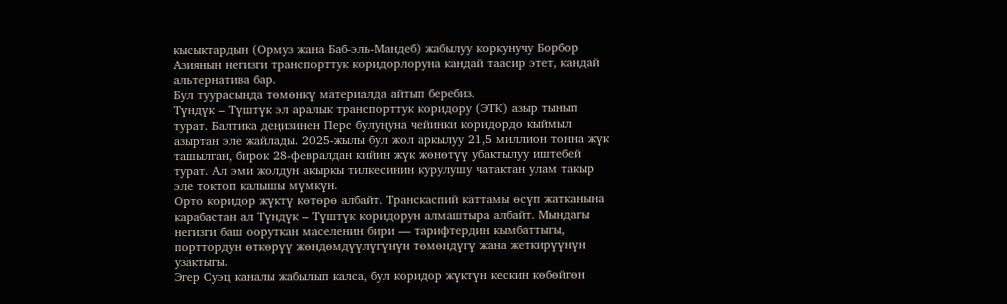кысыктардын (Ормуз жана Баб-эль-Мандеб) жабылуу коркунучу Борбор Азиянын негизги транспорттук коридорлоруна кандай таасир этет, кандай альтернатива бар.
Бул туурасында төмөнкү материалда айтып беребиз.
Түндүк – Түштүк эл аралык транспорттук коридору (ЭТК) азыр тынып турат. Балтика деңизинен Перс булуңуна чейинки коридордо кыймыл азыртан эле жайлады. 2025-жылы бул жол аркылуу 21,5 миллион тонна жүк ташылган, бирок 28-февралдан кийин жүк жөнөтүү убактылуу иштебей турат. Ал эми жолдун акыркы тилкесинин курулушу чатактан улам такыр эле токтоп калышы мүмкүн.
Орто коридор жүктү көтөрө албайт. Транскаспий каттамы өсүп жатканына карабастан ал Түндүк – Түштүк коридорун алмаштыра албайт. Мындагы негизги баш ооруткан маселенин бири — тарифтердин кымбаттыгы, порттордун өткөрүү жөндөмдүүлүгүнүн төмөндүгү жана жеткирүүнүн узактыгы.
Эгер Суэц каналы жабылып калса, бул коридор жүктүн кескин көбөйгөн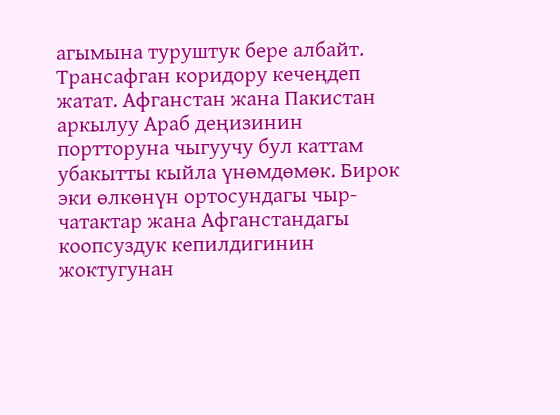агымына туруштук бере албайт.
Трансафган коридору кечеңдеп жатат. Афганстан жана Пакистан аркылуу Араб деңизинин портторуна чыгуучу бул каттам убакытты кыйла үнөмдөмөк. Бирок эки өлкөнүн ортосундагы чыр-чатактар жана Афганстандагы коопсуздук кепилдигинин жоктугунан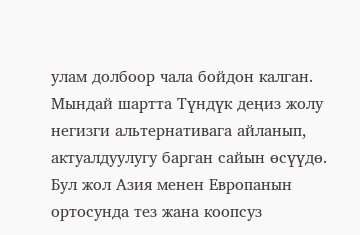улам долбоор чала бойдон калган. Мындай шартта Түндүк деңиз жолу негизги альтернативага айланып, актуалдуулугу барган сайын өсүүдө. Бул жол Азия менен Европанын ортосунда тез жана коопсуз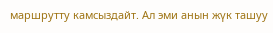маршрутту камсыздайт. Ал эми анын жүк ташуу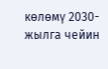көлөмү 2030-жылга чейин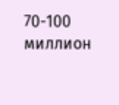70-100 миллион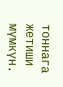тоннага жетиши мүмкүн.